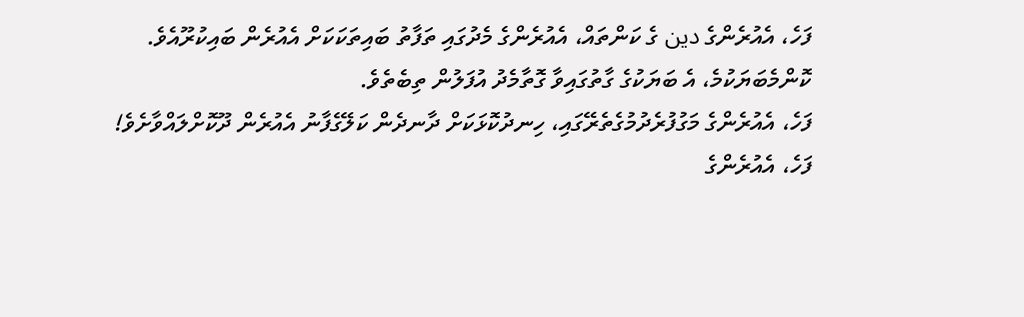ފަހެ، އެއުރެންގެ دين ގެ ކަންތައް، އެއުރެންގެ މެދުގައި ތަފާތު ބައިތަކަކަށް އެއުރެން ބައިކުރޫއެވެ. ކޮންމެބަޔަކުމެ، އެ ބަޔަކުގެ ގާތުގައިވާ ގޮތާމެދު އުފަލުން ތިބެތެވެ.
ފަހެ، އެއުރެންގެ މަގުފުރެދުމުގެތެރޭގައި، ހިނދުކޮޅަކަށް ދާނދެން ކަލޭގެފާނު އެއުރެން ދޫކޮށްލައްވާށެވެ!
ފަހެ، އެއުރެންގެ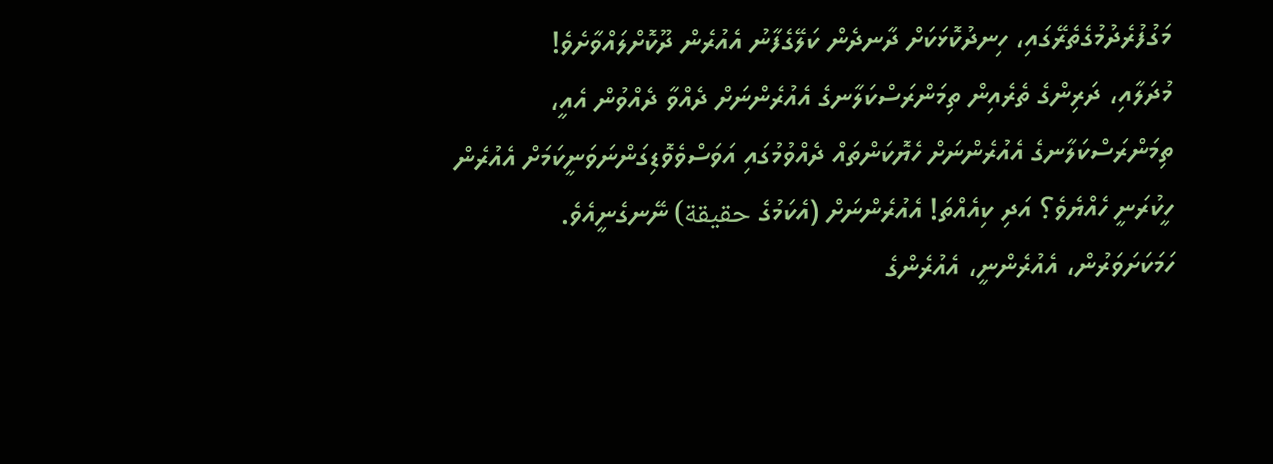މަގުފުރެދުމުގެތެރޭގައި، ހިނދުކޮޅަކަށް ދާނދެން ކަލޭގެފާނު އެއުރެން ދޫކޮށްލައްވާށެވެ!
މުދަލާއި، ދަރިންގެ ތެރެއިން ތިމަންރަސްކަލާނގެ އެއުރެންނަށް ދެއްވާ ދެއްވުން އެއީ، ތިމަންރަސްކަލާނގެ އެއުރެންނަށް ހެޔޮކަންތައް ދެއްވުމުގައި އަވަސްވެވޮޑިގަންނަވަނީކަމަށް އެއުރެން ހީކުރަނީ ހެއްޔެވެ؟ އަދި ކިއެއްތަ! އެއުރެންނަށް (އެކަމުގެ حقيقة) ނޭނގެނީއެވެ.
ހަމަކަށަވަރުން، އެއުރެންނީ، އެއުރެންގެ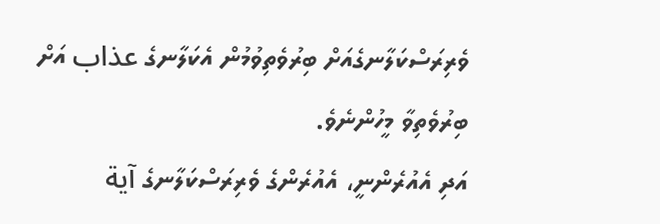ވެރިރަސްކަލާނގެއަށް ބިރުވެތިވުމުން އެކަލާނގެ عذاب އަށް ބިރުވެތިވާ މީހުންނެވެ.
އަދި އެއުރެންނީ، އެއުރެންގެ ވެރިރަސްކަލާނގެ آية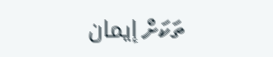ތަކަށް إيمان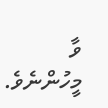ވާ މީހުންނެވެ.